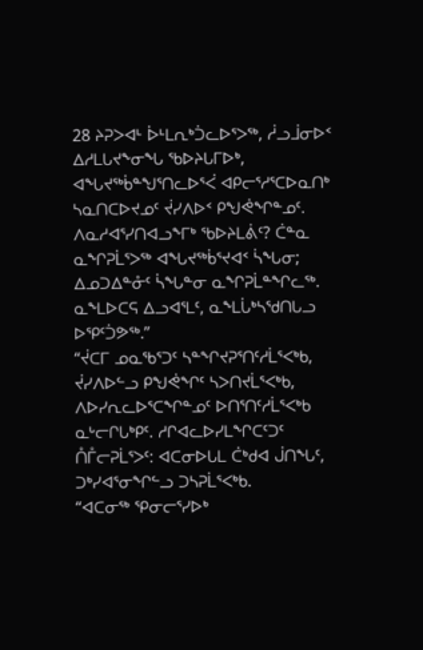28 ᔨᕈᐳᐊᒻ ᐆᒻᒪᕆᒃᑑᓚᐅᕐᐳᖅ, ᓲᓗᒨᓂᐅᑉ ᐃᓱᒪᒐᔪᖕᓂᖓ ᖃᐅᔨᒐᒥᐅᒃ, ᐊᖓᔪᖅᑳᓐᖑᕐᑎᓚᐅᕐᐹ ᐊᑭᓕᕐᓱᕐᑕᐅᓇᑎᒃ ᓴᓇᑎᑕᐅᔪᓄᑦ ᔫᓯᐱᐅᑉ ᑭᖑᕚᖏᓐᓄᑦ.
ᐱᓇᓱᐊᕐᓯᑎᐊᓗᖕᒥᒃ ᖃᐅᔨᒪᕖᑦ? ᑖᓐᓇ ᓇᖏᕈᒫᕐᐳᖅ ᐊᖓᔪᖅᑳᕐᔪᐊᑉ ᓵᖓᓂ; ᐃᓄᑐᐃᓐᓁᑦ ᓵᖓᓐᓂ ᓇᖏᕈᒫᓐᖏᓚᖅ.
ᓇᖕᒪᐅᑕᕋ ᐃᓗᐊᕐᒪᑦ, ᓇᖕᒪᒑᒃᓴᖁᑎᒐᓗ ᐅᕿᑦᑑᕗᖅ.”
“ᔫᑕᒥ ᓄᓇᖃᕐᑐᑦ ᓴᓐᖏᔪᕈᕐᑎᑦᓱᒫᕐᐸᒃᑲ, ᔫᓯᐱᐅᓪᓗ ᑭᖑᕚᖏᑦ ᓴᐳᑎᔪᒫᕐᐸᒃᑲ, ᐱᐅᓯᕆᓚᐅᕐᑕᖏᓐᓄᑦ ᐅᑎᕐᑎᑦᓱᒫᕐᐸᒃᑲ ᓇᒡᓕᒋᒐᒃᑭᑦ. ᓱᒋᐊᓚᐅᓯᒪᖏᑕᑦᑐᑦ ᑍᒤᓕᕈᒫᕐᐳᑦ: ᐊᑕᓂᐅᒐᒪ ᑖᒃᑯᐊ ᒎᑎᖓᑦ, ᑐᒃᓯᐊᕐᓂᖏᓪᓗ ᑐᓴᕈᒫᕐᐸᒃᑲ.
“ᐊᑕᓂᖅ ᕿᓂᓕᕐᓯᐅᒃ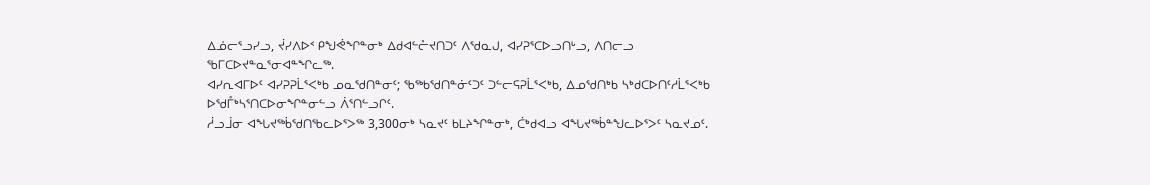ᐃᓅᓕᕐᓗᓯᓗ, ᔫᓯᐱᐅᑉ ᑭᖑᕚᖏᓐᓂᒃ ᐃᑯᐊᓪᓔᔪᑎᑐᑦ ᐱᖁᓇᒍ, ᐊᓯᕈᕐᑕᐅᓗᑎᒡᓗ, ᐱᑎᓕᓗ ᖃᒥᑕᐅᔪᓐᓇᕐᓂᐊᓐᖏᓚᖅ.
ᐊᓯᕆᐊᒥᐅᑦ ᐊᓯᕈᕈᒫᕐᐸᒃᑲ ᓄᓇᖁᑎᓐᓂᑦ; ᖃᖅᑲᖁᑎᓐᓃᑦᑐᑦ ᑐᓪᓕᕋᕈᒫᕐᐸᒃᑲ, ᐃᓄᖁᑎᒃᑲ ᓴᒃᑯᑕᐅᑎᑦᓱᒫᕐᐸᒃᑲ ᐅᖁᒤᒃᓴᕐᑎᑕᐅᓂᖏᓐᓂᓪᓗ ᐲᕐᑎᓪᓗᒋᑦ.
ᓲᓗᒨᓂ ᐊᖓᔪᖅᑳᖁᑎᖃᓚᐅᕐᐳᖅ 3,300ᓂᒃ ᓴᓇᔪᑦ ᑲᒪᔨᖏᓐᓂᒃ, ᑖᒃᑯᐊᓗ ᐊᖓᔪᖅᑳᓐᖑᓚᐅᕐᐳᑦ ᓴᓇᔪᓄᑦ.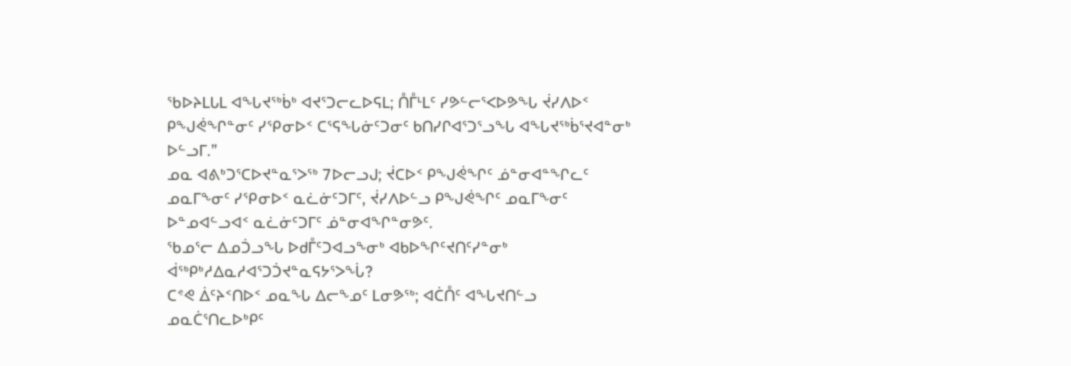ᖃᐅᔨᒪᒐᒪ ᐊᖓᔪᖅᑳᒃ ᐊᔪᕐᑐᓕᓚᐅᕋᒪ; ᑍᒤᒻᒪᑦ ᓯᕗᓪᓕᕐᐸᐅᕗᖓ ᔫᓯᐱᐅᑉ ᑭᖑᕚᖏᓐᓂᑦ ᓯᕿᓂᐅᑉ ᑕᕐᕋᖓᓃᑦᑐᓂᑦ ᑲᑎᓯᒋᐊᕐᑐᕐᓗᖓ ᐊᖓᔪᖅᑳᕐᔪᐊᓐᓂᒃ ᐅᓪᓗᒥ.”
ᓄᓇ ᐊᕕᒃᑐᕐᑕᐅᔪᓐᓇᕐᐳᖅ 7ᐅᓕᓗᒍ; ᔫᑕᐅᑉ ᑭᖑᕚᖏᑦ ᓅᓐᓂᐊᓐᖏᓚᑦ ᓄᓇᒥᖕᓂᑦ ᓯᕿᓂᐅᑉ ᓇᓛᓃᑦᑐᒥᑦ, ᔫᓯᐱᐅᓪᓗ ᑭᖑᕚᖏᑦ ᓄᓇᒥᖕᓂᑦ ᐅᓐᓄᐊᓪᓗᐊᑉ ᓇᓛᓃᑦᑐᒥᑦ ᓅᓐᓂᐊᖏᓐᓂᕗᑦ.
ᖃᓄᕐᓕ ᐃᓄᑑᓗᖓ ᐅᑯᒤᑦᑐᐊᓗᖕᓂᒃ ᐊᑲᐅᖏᑦᔪᑎᑦᓯᓐᓂᒃ ᐋᖅᑭᒃᓱᐃᓇᓱᐊᕐᑐᑑᔪᓐᓇᕋᔭᕐᐳᖔ?
ᑕᕝᕙ ᐄᑦᔨᑉᑎᐅᑉ ᓄᓇᖓ ᐃᓕᖕᓄᑦ ᒪᓂᕗᖅ; ᐊᑖᑍᑦ ᐊᖓᔪᑎᓪᓗ ᓄᓇᑖᕐᑎᓚᐅᒃᑭᑦ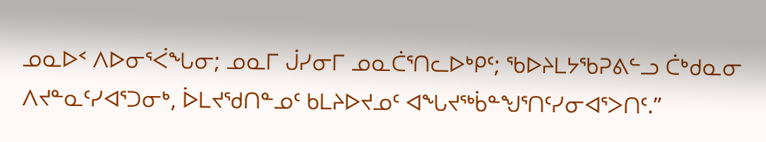ᓄᓇᐅᑉ ᐱᐅᓂᕐᐹᖓᓂ; ᓄᓇᒥ ᒎᓯᓂᒥ ᓄᓇᑖᕐᑎᓚᐅᒃᑭᑦ; ᖃᐅᔨᒪᔭᖃᕈᕕᓪᓗ ᑖᒃᑯᓇᓂ ᐱᔪᓐᓇᑦᓯᐊᕐᑐᓂᒃ, ᐆᒪᔪᖁᑎᓐᓄᑦ ᑲᒪᔨᐅᔪᓄᑦ ᐊᖓᔪᖅᑳᓐᖑᕐᑎᑦᓯᓂᐊᕐᐳᑎᑦ.”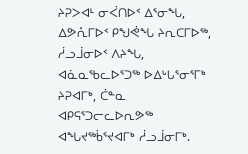ᔨᕈᐳᐊᒻ ᓂᐹᑎᐅᑉ ᐃᕐᓂᖓ, ᐃᕗᕅᒥᐅᑉ ᑭᖑᕚᖓ ᔨᕆᑕᒥᐅᖅ, ᓲᓗᒨᓂᐅᑉ ᐱᔨᖓ, ᐊᓈᓇᖃᓚᐅᕐᑐᖅ ᐅᐃᒡᒐᕐᓂᕐᒥᒃ ᔨᕈᐊᒥᒃ, ᑖᓐᓇ ᐊᑭᕋᕐᑐᓕᓚᐅᕆᕗᖅ ᐊᖓᔪᖅᑳᕐᔪᐊᒥᒃ ᓲᓗᒨᓂᒥᒃ.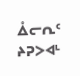ᐂᓕᕆᑦ ᔨᕈᐳᐊᒻ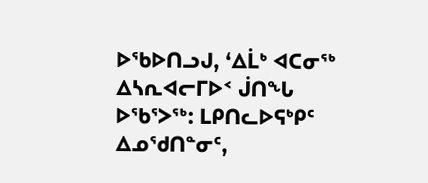ᐅᖃᐅᑎᓗᒍ, ‘ᐃᒫᒃ ᐊᑕᓂᖅ ᐃᓴᕆᐊᓕᒥᐅᑉ ᒎᑎᖓ ᐅᖃᕐᐳᖅ: ᒪᑭᑎᓚᐅᕋᒃᑭᑦ ᐃᓄᖁᑎᓐᓂᑦ,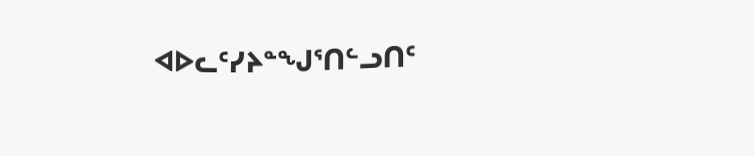ᐊᐅᓚᑦᓯᔨᓐᖑᕐᑎᓪᓗᑎᑦ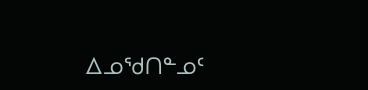ᐃᓄᖁᑎᓐᓄᑦ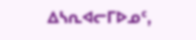ᐃᓴᕆᐊᓕᒥᐅᓄᑦ,